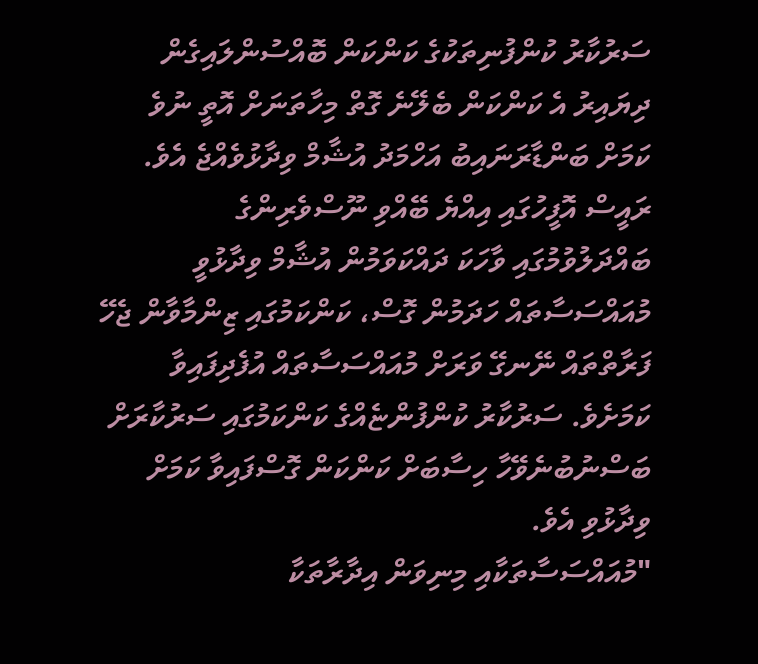ސަރުކާރު ކުންފުނިތަކުގެ ކަންކަން ބޮއްސުންލައިގެން ދިޔައިރު އެ ކަންކަން ބެލޭނެ ގޮތް މިހާތަނަށް އޮތީ ނުވެ ކަމަށް ބަންޑާރަނައިބު އަހްމަދު އުޝާމް ވިދާޅުވެއްޖެ އެވެ.
ރައީސް އޮފީހުގައި އިއްޔެ ބޭއްވި ނޫސްވެރިންގެ ބައްދަލުވުމުގައި ވާހަކަ ދައްކަވަމުން އުޝާމް ވިދާޅުވީ މުއައްސަސާތައް ހަދަމުން ގޮސް، ކަންކަމުގައި ޒިންމާވާން ޖެހޭ ފަރާތްތައް ނޭނގޭ ވަރަށް މުއައްސަސާތައް އުފެދިފައިވާ ކަމަށެވެ. ސަރުކާރު ކުންފުންޏެއްގެ ކަންކަމުގައި ސަރުކާރަށް ބަސްނުބުނެވޭހާ ހިސާބަށް ކަންކަން ގޮސްފައިވާ ކަމަށް ވިދާޅުވި އެވެ.
"މުއައްސަސާތަކާއި މިނިވަން އިދާރާތަކާ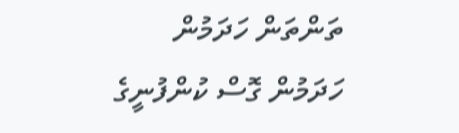ތަންތަން ހަދަމުން ހަދަމުން ގޮސް ކުންފުނީގެ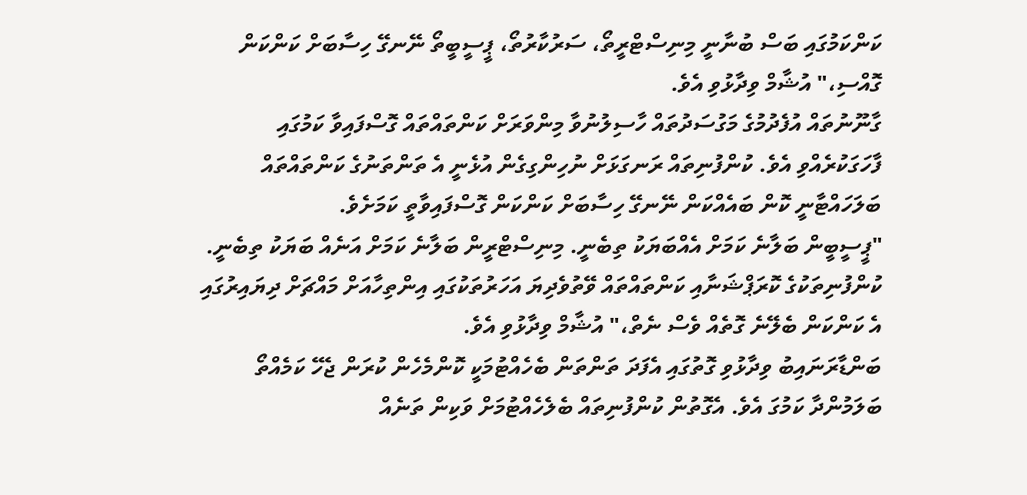ކަންކަމުގައި ބަސް ބުނާނީ މިނިސްޓްރީތޯ، ސަރުކާރުތޯ، ޕީސީބީތޯ ނޭނގޭ ހިސާބަށް ކަންކަން ގޮއްސި،" އުޝާމް ވިދާޅުވި އެވެ.
ގާނޫނުތައް އުފެދުމުގެ މަގުސަދުތައް ހާސިލުނުވާ މިންވަރަށް ކަންތައްތައް ގޮސްފައިވާ ކަމުގައި ފާހަގަކުރެއްވި އެވެ. ކުންފުނިތައް ރަނގަޅަށް ނުހިންގިގެން އުޅެނީ އެ ތަންތަނުގެ ކަންތައްތައް ބަލަހައްޓާނީ ކޮން ބައެއްކަން ނޭނގޭ ހިސާބަށް ކަންކަން ގޮސްފައިވާތީ ކަމަށެވެ.
"ޕީސީބީން ބަލާނެ ކަމަށް އެއްބަޔަކު ތިބެނީ. މިނިސްޓްރީން ބަލާނެ ކަމަށް އަނެއް ބަޔަކު ތިބެނީ. ކުންފުނިތަކުގެ ކޮރަޕްޝަނާއި ކަންތައްތައް ވޭތުވެދިޔަ އަހަރުތަކުގައި އިންތިހާއަށް މައްޗަށް ދިޔައިރުގައި އެ ކަންކަން ބެލޭނެ ގޮތެއް ވެސް ނެތް،" އުޝާމް ވިދާޅުވި އެވެ.
ބަންޑާރަނައިބު ވިދާޅުވި ގޮތުގައި އެފަދަ ތަންތަން ބެހެއްޓުމަކީ ކޮންމެހެން ކުރަން ޖެހޭ ކަމެއްތޯ ބަލަމުންދާ ކަމުގަ އެވެ. އެގޮތުން ކުންފުނިތައް ބެލެހެއްޓުމަށް ވަކިން ތަނެއް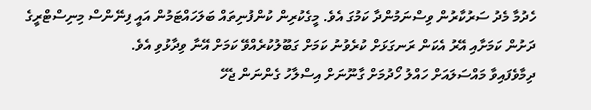ހެދުމާ މެދު ސަރުކާރުން ވިސްނަމުންދާ ކަމުގަ އެވެ. މީގެކުރިން ކުންފުނިތައް ބަލަހައްޓަމުން އައީ ފިނޭންސް މިނިސްޓްރީގެ ދަށުން ކަމަށާއި އޭރު އެކަން ރަނގަޅަށް ކުރެވުނު ކަމަށް ގަބޫލުކުރެއްވޭ ކަމަށް އޭނާ ވިދާޅުވި އެވެ.
ދިމާވެފައިވާ މައްސަލައަށް ހައްލު ހޯދުމަށް ގާނޫނަށް އިސްލާހު ގެންނަން ޖެހޭ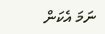ނަމަ އެކަން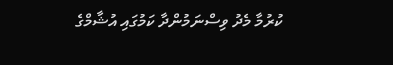ކުރުމާ މެދު ވިސްނަމުންދާ ކަމުގައި އުޝާމްގެ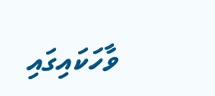ވާހަކައިގައި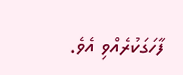ފާހަގަކުރެއްވި އެވެ.